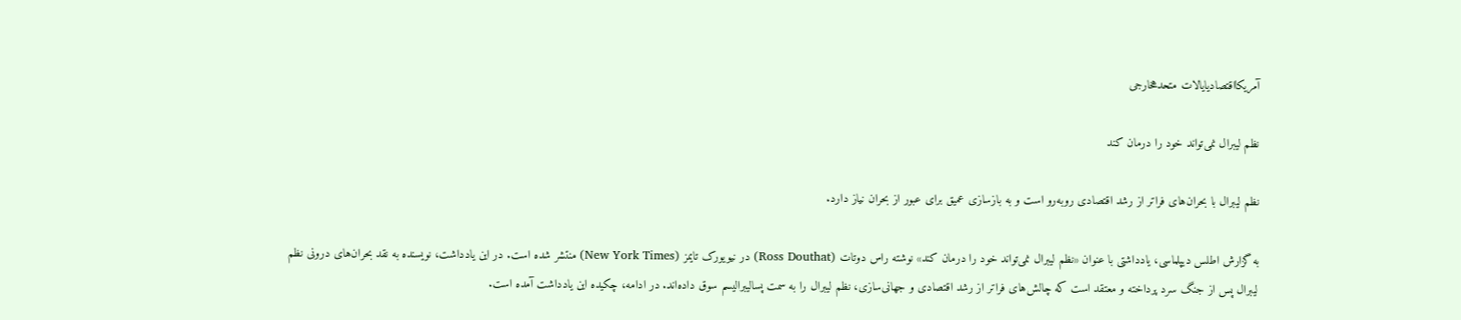آمریکااقتصادیایالات متحدهخارجی

نظم لیبرال نمی‌تواند خود را درمان کند

نظم لیبرال با بحران‌های فراتر از رشد اقتصادی روبه‌رو است و به بازسازی عمیق برای عبور از بحران نیاز دارد.

به گزارش اطلس دیپلماسی، یادداشتی با عنوان «نظم لیبرال نمی‌تواند خود را درمان کند» نوشته راس دوتات (Ross Douthat) در نیویورک تایمز (New York Times) منتشر شده است. در این یادداشت، نویسنده به نقد بحران‌های درونی نظم لیبرال پس از جنگ سرد پرداخته و معتقد است که چالش‌های فراتر از رشد اقتصادی و جهانی‌سازی، نظم لیبرال را به سمت پسالیبرالیسم سوق داده‌اند. در ادامه، چکیده این یادداشت آمده است.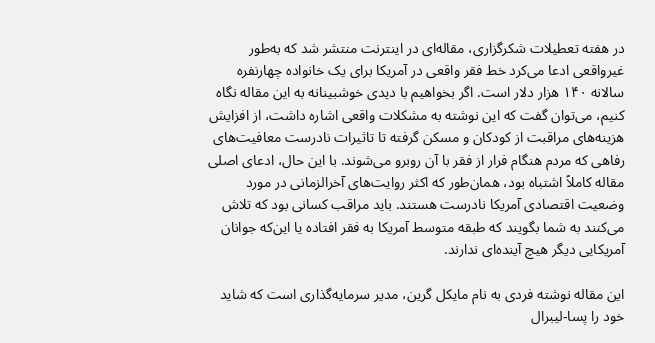در هفته تعطیلات شکرگزاری، مقاله‌ای در اینترنت منتشر شد که به‌طور غیرواقعی ادعا می‌کرد خط فقر واقعی در آمریکا برای یک خانواده چهارنفره سالانه ۱۴۰ هزار دلار است. اگر بخواهیم با دیدی خوشبینانه به این مقاله نگاه کنیم، می‌توان گفت که این نوشته به مشکلات واقعی اشاره داشت، از افزایش هزینه‌های مراقبت از کودکان و مسکن گرفته تا تاثیرات نادرست معافیت‌های رفاهی که مردم هنگام فرار از فقر با آن روبرو می‌شوند. با این حال، ادعای اصلی مقاله کاملاً اشتباه بود، همان‌طور که اکثر روایت‌های آخرالزمانی در مورد وضعیت اقتصادی آمریکا نادرست هستند. باید مراقب کسانی بود که تلاش می‌کنند به شما بگویند که طبقه متوسط آمریکا به فقر افتاده یا این‌که جوانان آمریکایی دیگر هیچ آینده‌ای ندارند.

این مقاله نوشته فردی به نام مایکل گرین، مدیر سرمایه‌گذاری است که شاید خود را پسا-لیبرال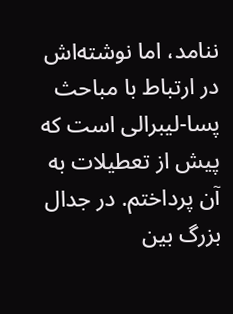ننامد، اما نوشته‌اش در ارتباط با مباحث پسا-لیبرالی است که پیش از تعطیلات به آن پرداختم. در جدال بزرگ بین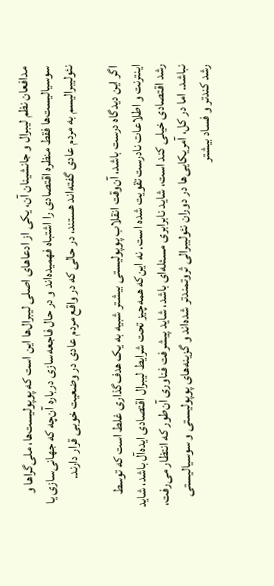مدافعان نظم لیبرال و جانشینان آن، یکی از ادعاهای اصلی لیبرال‌ها این است که پوپولیست‌ها، ملی‌گراها و سوسیالیست‌ها فقط منظره اقتصادی را اشتباه فهمیده‌اند و در حال فاجعه‌سازی درباره آن‌چه که جهانی‌سازی یا نئولیبرالیسم به مردم عادی گفته‌اند هستند، در حالی که در واقع مردم عادی در وضعیت خوبی قرار دارند.

اگر این دیدگاه درست باشد، آن‌وقت انقلاب پوپولیستی بیشتر شبیه به یک هدف‌گذاری غلط است که توسط اینترنت و اطلاعات نادرست تقویت شده است. نه این‌که همه‌چیز تحت شرایط لیبرال اقتصادی ایده‌آل باشد، شاید رشد اقتصادی خیلی کند است، شاید نابرابری مسئله‌ای باشد، شاید پیشرفت فناوری آن‌طور که انتظار می‌رفت، نباشد. اما در کل، آمریکایی‌ها در دوران نئولیبرالی ثروتمندتر شده‌اند و گزینه‌های پوپولیستی و سوسیالیستی رشد کندتر و فساد بیشتر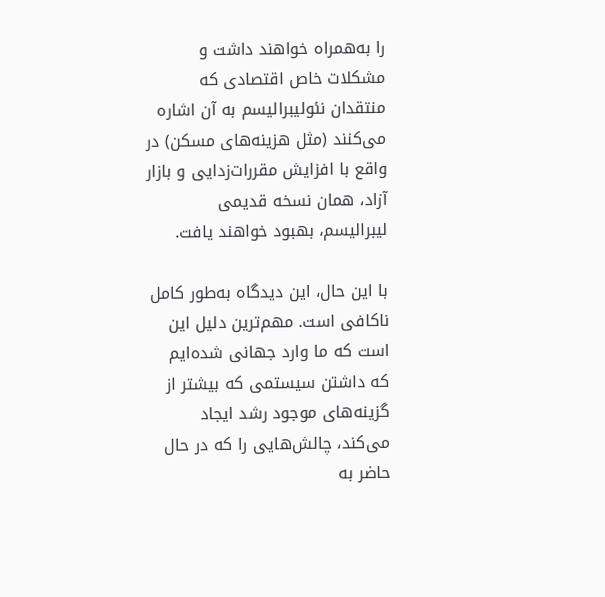را به‌همراه خواهند داشت و مشکلات خاص اقتصادی که منتقدان نئولیبرالیسم به آن اشاره می‌کنند (مثل هزینه‌های مسکن) در واقع با افزایش مقررات‌زدایی و بازار آزاد، همان نسخه قدیمی لیبرالیسم، بهبود خواهند یافت.

با این حال، این دیدگاه به‌طور کامل ناکافی است. مهم‌ترین دلیل این است که ما وارد جهانی شده‌ایم که داشتن سیستمی که بیشتر از گزینه‌های موجود رشد ایجاد می‌کند، چالش‌هایی را که در حال حاضر به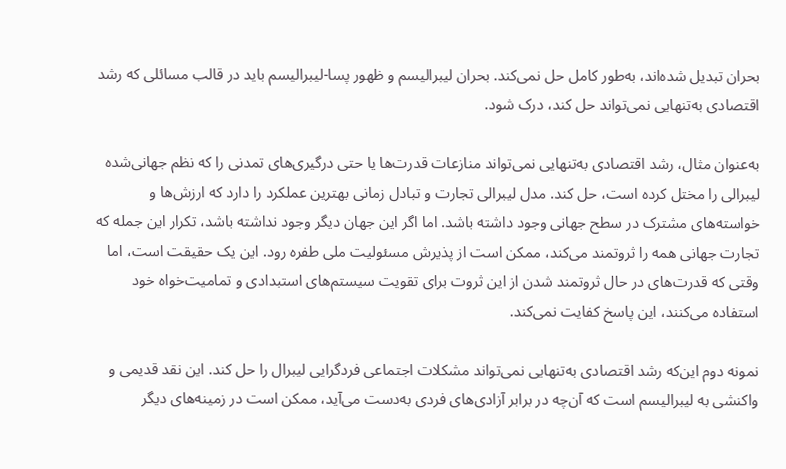بحران تبدیل شده‌اند، به‌طور کامل حل نمی‌کند. بحران لیبرالیسم و ظهور پسا-لیبرالیسم باید در قالب مسائلی که رشد اقتصادی به‌تنهایی نمی‌تواند حل کند، درک شود.

به‌عنوان مثال، رشد اقتصادی به‌تنهایی نمی‌تواند منازعات ‌قدرت‌ها یا حتی درگیری‌های تمدنی را که نظم جهانی‌شده لیبرالی را مختل کرده است، حل کند. مدل لیبرالی تجارت و تبادل زمانی بهترین عملکرد را دارد که ارزش‌ها و خواسته‌های مشترک در سطح جهانی وجود داشته باشد. اما اگر این جهان دیگر وجود نداشته باشد، تکرار این جمله که تجارت جهانی همه را ثروتمند می‌کند، ممکن است از پذیرش مسئولیت ملی طفره رود. این یک حقیقت است، اما وقتی که قدرت‌های در حال ثروتمند شدن از این ثروت برای تقویت سیستم‌های استبدادی و تمامیت‌خواه خود استفاده می‌کنند، این پاسخ کفایت نمی‌کند.

نمونه دوم این‌که رشد اقتصادی به‌تنهایی نمی‌تواند مشکلات اجتماعی فردگرایی لیبرال را حل کند. این نقد قدیمی و واکنشی به لیبرالیسم است که آن‌چه در برابر آزادی‌های فردی به‌دست می‌آید، ممکن است در زمینه‌های دیگر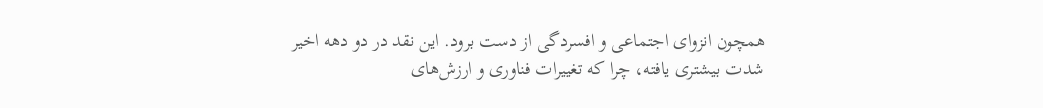همچون انزوای اجتماعی و افسردگی از دست برود. این نقد در دو دهه اخیر شدت بیشتری یافته، چرا که تغییرات فناوری و ارزش‌های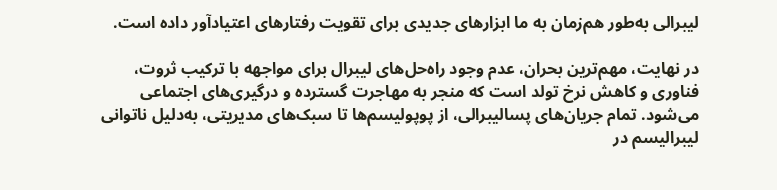لیبرالی به‌طور هم‌زمان به ما ابزارهای جدیدی برای تقویت رفتارهای اعتیادآور داده است.

در نهایت، مهم‌ترین بحران، عدم وجود راه‌حل‌های لیبرال برای مواجهه با ترکیب ثروت، فناوری و کاهش نرخ تولد است که منجر به مهاجرت گسترده و درگیری‌های اجتماعی می‌شود. تمام جریان‌های پسا‌لیبرالی، از پوپولیسم‌ها تا سبک‌های مدیریتی، به‌دلیل ناتوانی لیبرالیسم در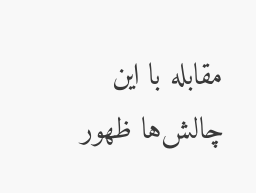مقابله با این چالش‌ها ظهور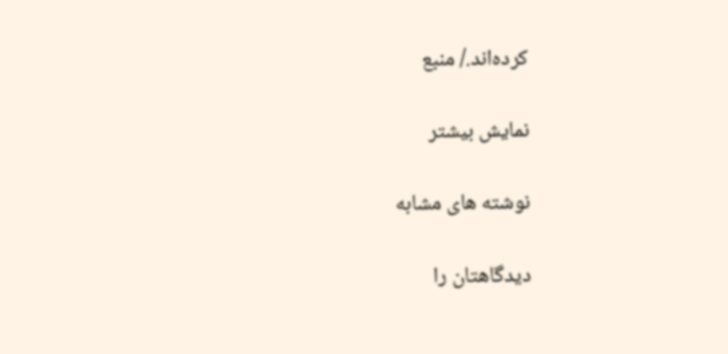کرده‌اند./ منبع

نمایش بیشتر

نوشته های مشابه

دیدگاهتان را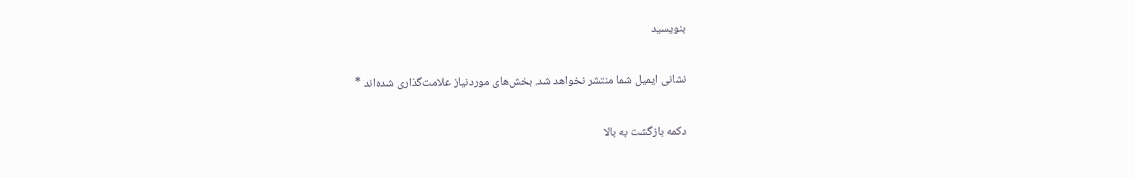بنویسید

نشانی ایمیل شما منتشر نخواهد شد. بخش‌های موردنیاز علامت‌گذاری شده‌اند *

دکمه بازگشت به بالا